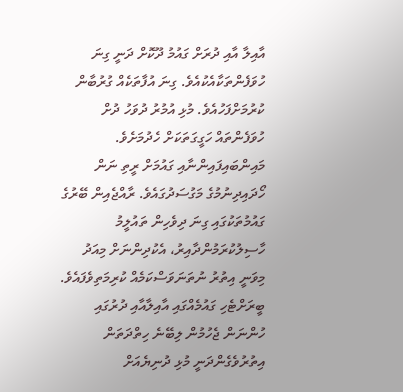އާއިލާ އާއި ދުރަށް ގައުމު ދޫކޮށް ދަނީ ގިނަ ހުވަފެންތަކާއެކުއެވެ. ގިނަ އުފާތަކެއް ގުރުބާން ކުރުމަށްފަހުއެވެ. މުޅި އުމުރު ދުވަހު ދުށް ހުވަފެންތައް ހަގީގަތަކަށް ހެދުމަށެވެ. މައިންބައިފައިންނާއި ގައުމަށް ރީތި ނަން ހޯދައިދިނުމުގެ މަގުސަދުގައެވެ. ރާއްޖެއިން ބޭރުގެ ގައުމުތަކުގައި ގިނަ ދިވެހިން ތައުލީމު ހާސިލުކުރަމުންދާއިރު، އެކުދިންނަށް މިއަދު މިވަނީ އިތުރު ނުތަނަވަސްކަމެއް ކުރިމަތިވެފައެވެ. ބީރަށްޓެހި ގައުމެއްގައި އާއިލާއާއި ދުރުގައި ހުންނަން ޖެހުމުން ލިބޭނެ ހިތްދަތަން އިތުރުވެގެންދަނީ މުޅި ދުނިޔެއަށް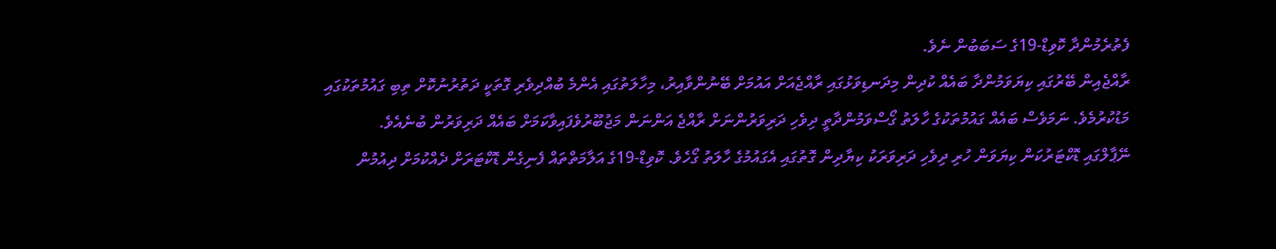ފެތުރެމުންދާ ކޮވިޑް-19ގެ ސަބަބުން ނެވެ.
ރާއްޖެއިން ބޭރުގައި ކިޔަވަމުންދާ ބައެއް ކުދިން މިދަނޑިވަޅުގައި ރާއްޖެއަށް އައުމަށް ބޭނުންވާއިރު، މިހާލަތުގައި އެންމެ ބުއްދިވެރި ގޮތަކީ ދަތުރުނުކޮށް ތިބި ގައުމުތަކުގައި މަޑުކުރުމެވެ. ނަމަވެސް ބައެއް ގައުމުތަކުގެ ހާލަތު ގޯސްވަމުންދާތީ ދިވެހި ދަރިވަރުންނަށް ރާއްޖެ އަންނަން މަޖުބޫރުވެފައިވާކަމަށް ބައެއް ދަރިވަރުން ބުނެއެވެ.
ނޭޕާލްގައި ޑޮކްޓަރުކަން ކިޔަވަން ހުރި ދިވެހި ދަރިވަރަކު ކިޔާދިން ގޮތުގައި އެގައުމުގެ ހާލަތު ގޯހެވެ. ކޮވިޑް-19ގެ އަލާމަތްތައް ފެނިގެން ޑޮކްޓަރަށް ދެއްކުމަށް ދިއުމުން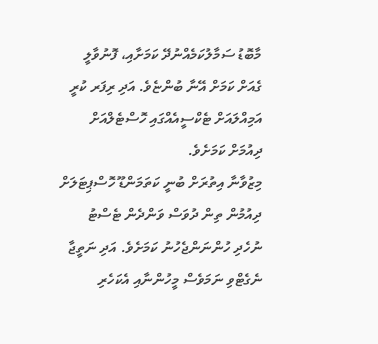މާބޮޑު ސަމާލުކަމެއްނުދޭ ކަމަށާއި، ފޮނުވާލީ ގެއަށް ކަމަށް އޭނާ ބުންޏެވެ. އަދި ރިފަރ ކުރީ އަމިއްލައަށް ޓެކްސީއެއްގައި ހޮސްޓެލްއަށް ދިއުމަށް ކަމަށެވެ.
މިޒުވާނާ އިތުރަށް ބުނީ ކަތަމަންޑޫ ހޮސްޕިޓަލަށް ދިއުމުން ތިން ދުވަސް ވަންދެން ޓެސްޓު ނުހެދި ހުންނަންޖެހުނު ކަމަށެވެ. އަދި ނަތީޖާ ނެގެޓްވި ނަމަވެސް މީހުންނާއި އެކަހެރި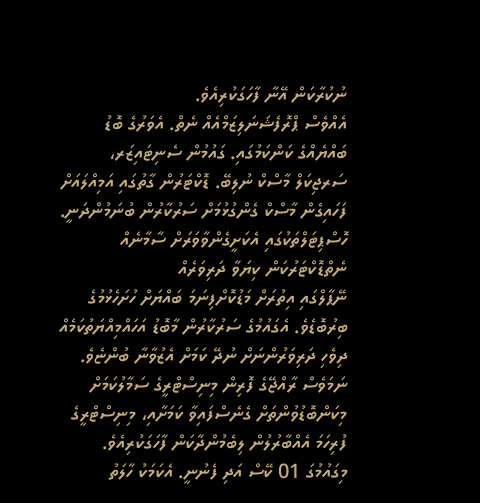ނުކުރާކަން އޭނާ ފާހަގަކުރިއެވެ.
އެއްވެސް ޕްރޮފެޝަނަލިޒަމްއެއް ނެތް. އެވަރުގެ ބޮޑު ބައްޔެއްގެ ކަންކަމުގައި. ގައުމުން ސެނިޓައިޒަރ، ސަރޖިކަލް މާސްކް ނުލިބޭ. ޑޮކްޓަރުން ގާތުގައި އަމިއްލައަށް ފަހައިގެން މާސްކް ގެންގުޅުމަށް ސަރުކާރުން ބުނަމުންދަނީ. ހޮސްޕިޓަލްތަކުގައި އެކަށީގެންވާވަރަށް ސާމާނެއް ނެތްޑޮކްޓަރުކަން ކިޔަވާ ދަރިވަރެއް
ނޭޕާލްގައި އިތުރަށް މަޑުކޮށްފިނަމަ ބައްޔަށް ހުށަހެޅުމުގެ ބިރުބޮޑެވެ. އެގައުމުގެ ސަރުކާރުން މާބޮޑު އަހައްމިއްޔަތުކަމެއް ދިވެހި ދަރިވަރުންނަށް ނުދޭ ކަމަށް އެޒުވާނާ ބުންޏެވެ. ނަމަވެސް ރާއްޖޭގެ ފޮރިން މިނިސްޓްރީގެ ސަމާލުކަމަށް މިކަންބޮޑުވުންތަށް ގެނެސްފައިވާ ކަމަށާއި، މިނިސްޓްރީގެ ފުރިހަމަ އެއްބާރުލުން ލިބެމުންދާކަން ފާހަގަކުރިއެވެ.
މިގައުމުގަ 01 ކޭސް އަދި ފެނުނީ. އެކަމަކު ހާލަތު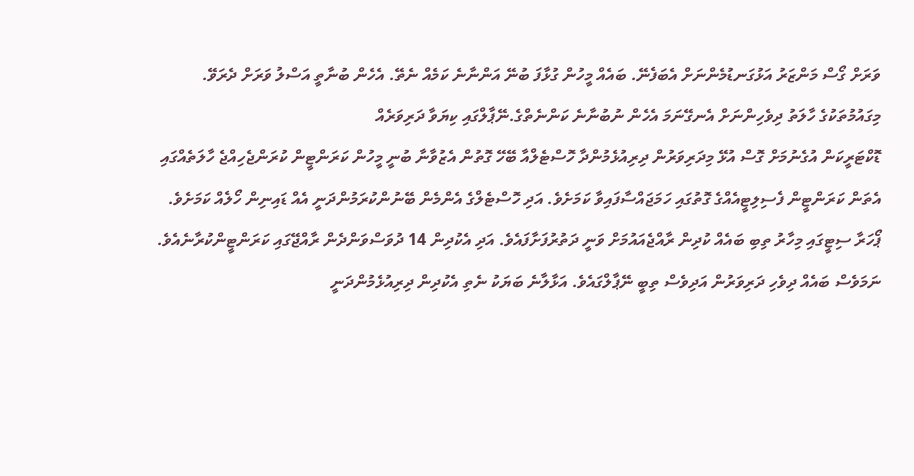ވަރަށް ގޯސް މަންޒަރު އަޅުގަނޑުމެންނަށް އެބަފެނޭ. ބައެއް މީހުން ގުޅާފަ ބުނޭ އަންނާނެ ކަމެއް ނެތޭ. އެހެން ބުނާތީ އަސްލު ވަރަށް ދެރަވޭ. މިގައުމުތަކުގެ ހާލަތު ދިވެހިންނަށް އެނގޭނަމަ އެހެން ނުބުނާނެ ކަންނެތްގެ.ނޭޕާލްގައި ކިޔަވާ ދަރިވަރެއް
ޑޮކްޓަރީކަން އުގެނުމަށް ގޮސް އުޅޭ މިދަރިވަރުން ދިރިއުޅެމުންދާ ހޮސްޓެލްއާ ބޭހޭ ގޮތުން އެޒުވާނާ ބުނީ މީހުން ކަރަންޓީން ކުރަންޖެހިއްޖެ ހާލަތެއްގައި އެތަން ކަރަންޓީން ފެސިލިޓީއެއްގެ ގޮތުގައި ހަމަޖައްސާފައިވާ ކަމަށެވެ. އަދި ހޮސްޓެލްގެ އެންމެން ބޭނުންކުރަމުންދަނީ އެއް ޑައިނިން ހޯލެއް ކަމަށެވެ.
ޕޯހަރާ ސިޓީގައި މިހާރު ތިބި ބައެއް ކުދިން ރާއްޖެއައުމަށް ވަނީ ދަތުރުފަށާފައެވެ. އަދި އެކުދިން 14 ދުވަސްވަންދެން ރާއްޖޭގައި ކަރަންޓީންކުރާނެއެވެ. ނަމަވެސް ބައެއް ދިވެހި ދަރިވަރުން އަދިވެސް ތިބީ ނޭޕާލްގައެވެ. އަޅާލާނެ ބަޔަކު ނެތި އެކުދިން ދިރިއުޅެމުންދަނީ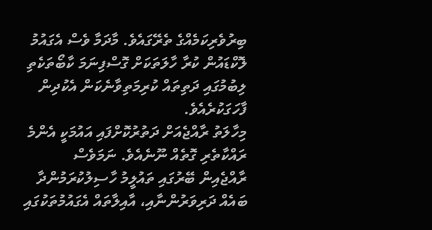ބިރުވެރިކަމެއްގެ ތެރޭގައެވެ. މާދަމާ ވެސް އެގައުމު ލޮކްޑައުން ކުރާ ހާލަތަކަށް ގޮސްފިނަމަ ކާބޯތަކެތި ލިބުމުގައި ދަތިތައް ކުރިމަތިވާނެކަން އެކުދިން ފާހަގަކުރެއެވެ.
މިހާލަތު ރާއްޖެއަށް ދަތުރުކޮށްފައި އައުމަކީ އެންމެ ރައްކާތެރި ގޮތެއް ނޫނެއެވެ. ނަމަވެސް ރާއްޖެއިން ބޭރުގައި ތައުލީމު ހާސިލުކުރަމުންދާ ބައެއް ދަރިވަރުންނާއި، އާއިލާތައް އެގައުމުތަކުގައި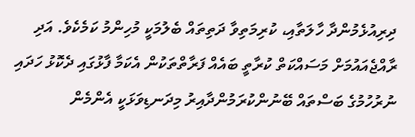ދިރިއުޅެމުންދާ ހާލަތާއި، ކުރިމަތިވާ ދަތިތައް ބެލުމަކީ މުހިންމު ކަމެކެވެ. އަދި ރާއްޖެއައުމަށް މަސައްކަތް ކުރާތީ ބައެއް ފަރާތްތަކުން އެކަމާ ފާޅުގައި ދެކޮޅު ހަދައި ނުރުހުމުގެ ބަސްތައް ބޭނުންކުރަމުންދާއިރު މިދަނޑިވަޅަކީ އެންމެން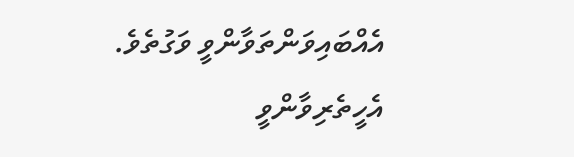އެއްބައިވަންތަވާންވީ ވަގުތެވެ. އެހީތެރިވާންވީ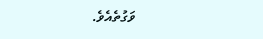ވަގުތެއެވެ.